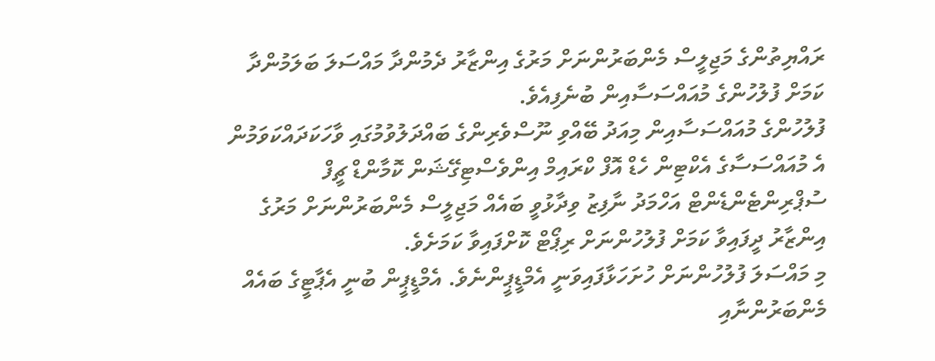ރައްޔިތުންގެ މަޖިލީސް މެންބަރުންނަށް މަރުގެ އިންޒާރު ދެމުންދާ މައްސަލަ ބަލަމުންދާ ކަމަށް ފުލުހުންގެ މުއައްސަސާއިން ބުނެފިއެވެ.
ފުލުހުންގެ މުއައްސަސާއިން މިއަދު ބޭއްވި ނޫސްވެރިންގެ ބައްދަލުވުމުގައި ވާހަކަދައްކަވަމުން އެ މުއައްސަސާގެ އެކްޓިން ހެޑް އޮފް ކްރައިމް އިންވެސްޓިގޭޝަން ކޮމާންޑް ޗީފް ސުޕްރިންޓެންޑެންޓް އަހްމަދު ނާފިޒު ވިދާޅުވީ ބައެއް މަޖިލީސް މެންބަރުންނަށް މަރުގެ އިންޒާރު ދީފައިވާ ކަމަށް ފުލުހުންނަށް ރިޕޯޓް ކޮށްފައިވާ ކަމަށެވެ.
މި މައްސަލަ ފުލުހުންނަށް ހުށަހަޅާފައިވަނީ އެމްޑީޕީންނެވެ. އެމްޑީޕީން ބުނީ އެޕާޓީގެ ބައެއް މެންބަރުންނާއި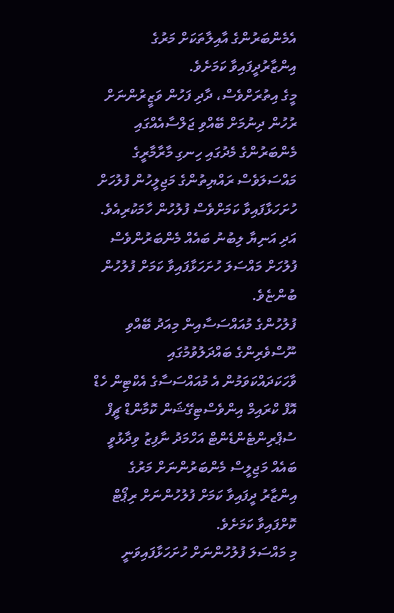އެމެންބަރުންގެ އާއިލާތަކަށް މަރުގެ އިންޒާރުދީފައިވާ ކަމަށެވެ.
މީގެ އިތުރަށްވެސް، ދާދި ފަހުން ވަޒީރުންނަށް ރުހުން ދިނުމަށް ބޭއްވި ޖަލްސާއެއްގައި މެންބަރުންގެ މެދުގައި ހިނގި މާރާމާރީގެ މައްސަލަވެސް ރައްޔިތުންގެ މަޖިލީހުން ފުލުހަށް ހުށަހަޅާފައިވާ ކަމަށްވެސް ފުލުހުން ހާމަކުރިއެވެ. އަދި އަނިޔާ ލިބުނު ބައެއް މެންބަރުންވެސް ފުލުހަށް މައްސަލަ ހުށަހަޅާފައިވާ ކަމަށް ފުލުހުން ބުންޏެވެ.
ފުލުހުންގެ މުއައްސަސާއިން މިއަދު ބޭއްވި ނޫސްވެރިންގެ ބައްދަލުވުމުގައި ވާހަކަދައްކަވަމުން އެ މުއައްސަސާގެ އެކްޓިން ހެޑް އޮފް ކްރައިމް އިންވެސްޓިގޭޝަން ކޮމާންޑް ޗީފް ސުޕްރިންޓެންޑެންޓް އަހްމަދު ނާފިޒު ވިދާޅުވީ ބައެއް މަޖިލީސް މެންބަރުންނަށް މަރުގެ އިންޒާރު ދީފައިވާ ކަމަށް ފުލުހުންނަށް ރިޕޯޓް ކޮށްފައިވާ ކަމަށެވެ.
މި މައްސަލަ ފުލުހުންނަށް ހުށަހަޅާފައިވަނީ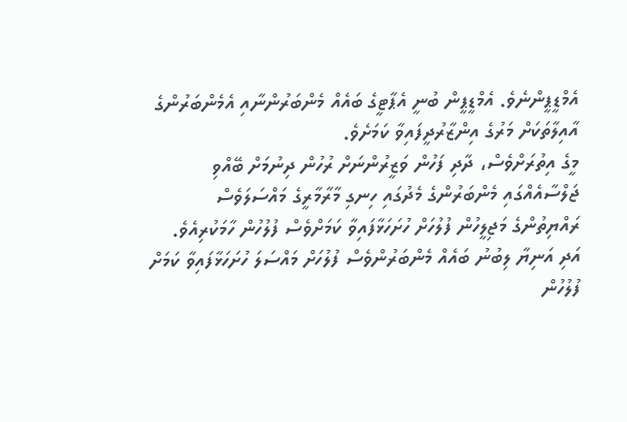އެމްޑީޕީންނެވެ. އެމްޑީޕީން ބުނީ އެޕާޓީގެ ބައެއް މެންބަރުންނާއި އެމެންބަރުންގެ އާއިލާތަކަށް މަރުގެ އިންޒާރުދީފައިވާ ކަމަށެވެ.
މީގެ އިތުރަށްވެސް، ދާދި ފަހުން ވަޒީރުންނަށް ރުހުން ދިނުމަށް ބޭއްވި ޖަލްސާއެއްގައި މެންބަރުންގެ މެދުގައި ހިނގި މާރާމާރީގެ މައްސަލަވެސް ރައްޔިތުންގެ މަޖިލީހުން ފުލުހަށް ހުށަހަޅާފައިވާ ކަމަށްވެސް ފުލުހުން ހާމަކުރިއެވެ. އަދި އަނިޔާ ލިބުނު ބައެއް މެންބަރުންވެސް ފުލުހަށް މައްސަލަ ހުށަހަޅާފައިވާ ކަމަށް ފުލުހުން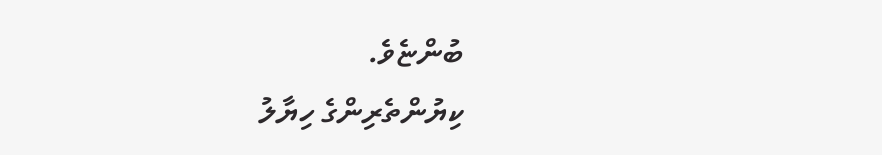ބުންޏެވެ.
ކިޔުންތެރިންގެ ހިޔާލު